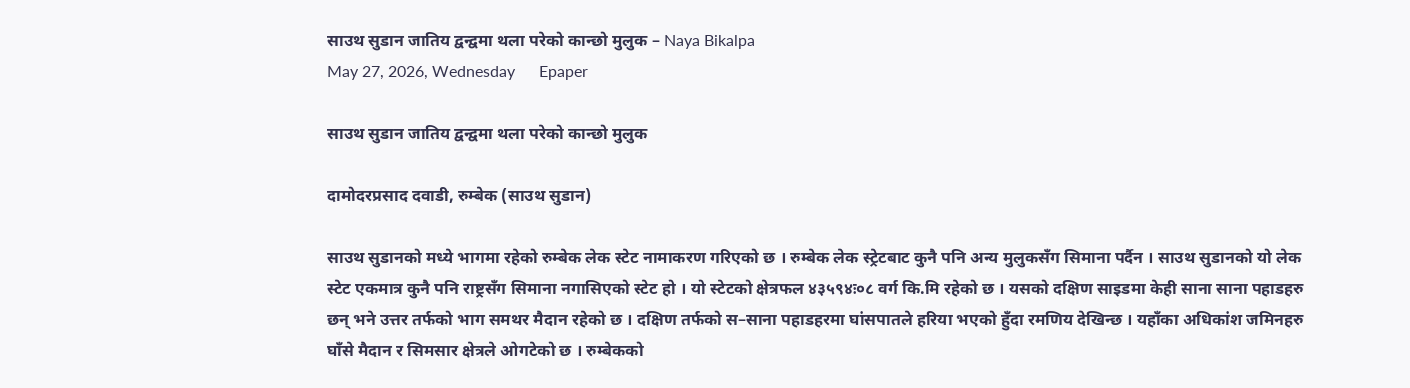साउथ सुडान जातिय द्वन्द्वमा थला परेको कान्छो मुलुक – Naya Bikalpa
May 27, 2026, Wednesday      Epaper

साउथ सुडान जातिय द्वन्द्वमा थला परेको कान्छो मुलुक

दामोदरप्रसाद दवाडी, रुम्बेक (साउथ सुडान)

साउथ सुडानको मध्ये भागमा रहेको रुम्बेक लेक स्टेट नामाकरण गरिएको छ । रुम्बेक लेक स्ट्रेटबाट कुनै पनि अन्य मुलुकसँग सिमाना पर्दैन । साउथ सुडानको यो लेक स्टेट एकमात्र कुनै पनि राष्ट्रसँग सिमाना नगासिएको स्टेट हो । यो स्टेटको क्षेत्रफल ४३५९४ः०८ वर्ग कि.मि रहेको छ । यसको दक्षिण साइडमा केही साना साना पहाडहरु छन् भने उत्तर तर्फको भाग समथर मैदान रहेको छ । दक्षिण तर्फको स–साना पहाडहरमा घांसपातले हरिया भएको हुँदा रमणिय देखिन्छ । यहाँका अधिकांश जमिनहरु घाँसे मैदान र सिमसार क्षेत्रले ओगटेको छ । रुम्बेकको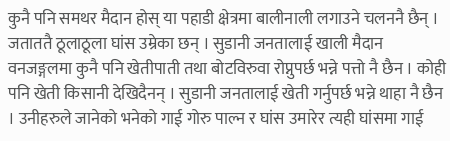कुनै पनि समथर मैदान होस् या पहाडी क्षेत्रमा बालीनाली लगाउने चलननै छैन् । जताततै ठूलाठूला घांस उम्रेका छन् । सुडानी जनतालाई खाली मैदान वनजङ्गलमा कुनै पनि खेतीपाती तथा बोटविरुवा रोप्नुपर्छ भन्ने पत्तो नै छैन । कोही पनि खेती किसानी देखिदैनन् । सुडानी जनतालाई खेती गर्नुपर्छ भन्ने थाहा नै छैन । उनीहरुले जानेको भनेको गाई गोरु पाल्न र घांस उमारेर त्यही घांसमा गाई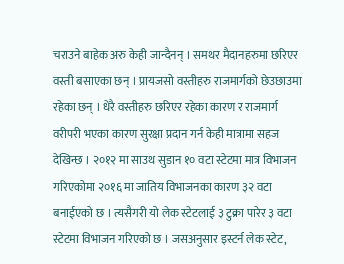चराउने बाहेक अरु केही जान्दैनन् । समथर मैदानहरुमा छरिएर वस्ती बसाएका छन् । प्रायजसो वस्तीहरु राजमार्गको छेउछाउमा रहेका छन् । धेरै वस्तीहरु छरिएर रहेका कारण र राजमार्ग वरीपरी भएका कारण सुरक्षा प्रदान गर्न केही मात्रामा सहज देखिन्छ । २०१२ मा साउथ सुडान १० वटा स्टेटमा मात्र विभाजन गरिएकोमा २०१६ मा जातिय विभाजनका कारण ३२ वटा बनाईएको छ । त्यसैगरी यो लेक स्टेटलाई ३ टुक्रा पारेर ३ वटा स्टेटमा विभाजन गरिएको छ । जसअनुसार इस्टर्न लेक स्टेट,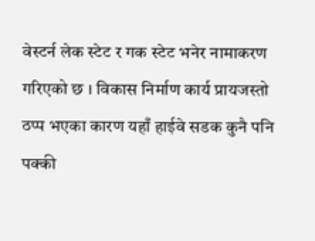वेस्टर्न लेक स्टेट र गक स्टेट भनेर नामाकरण गरिएको छ । विकास निर्माण कार्य प्रायजस्तो ठप्प भएका कारण यहाँ हाईवे सडक कुनै पनि पक्की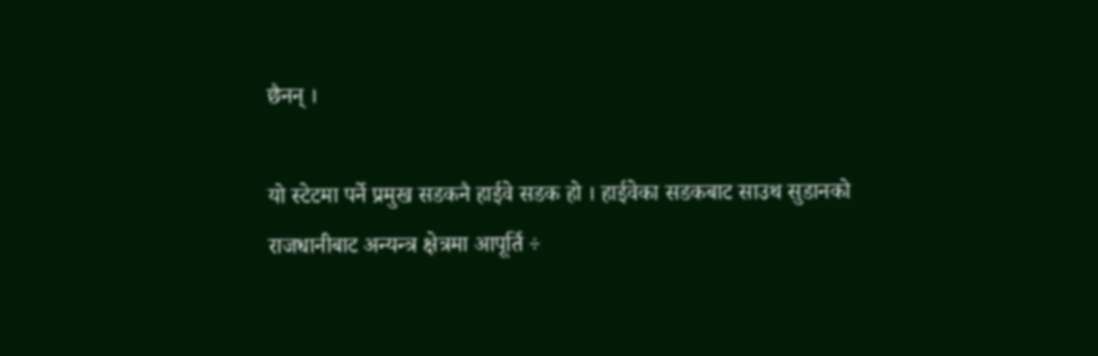छैनन् ।

यो स्टेटमा पर्ने प्रमुख सडकनै हाईवे सडक हो । हाईवेका सडकबाट साउथ सुडानको राजधानीबाट अन्यन्त्र क्षेत्रमा आपूर्ति ÷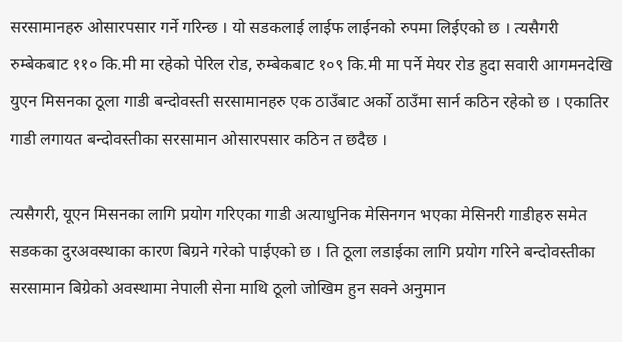सरसामानहरु ओसारपसार गर्ने गरिन्छ । यो सडकलाई लाईफ लाईनको रुपमा लिईएको छ । त्यसैगरी रुम्बेकबाट ११० कि.मी मा रहेको पेरिल रोड, रुम्बेकबाट १०९ कि.मी मा पर्ने मेयर रोड हुदा सवारी आगमनदेखि युएन मिसनका ठूला गाडी बन्दोवस्ती सरसामानहरु एक ठाउँबाट अर्को ठाउँमा सार्न कठिन रहेको छ । एकातिर गाडी लगायत बन्दोवस्तीका सरसामान ओसारपसार कठिन त छदैछ ।

त्यसैगरी, यूएन मिसनका लागि प्रयोग गरिएका गाडी अत्याधुनिक मेसिनगन भएका मेसिनरी गाडीहरु समेत सडकका दुरअवस्थाका कारण बिग्रने गरेको पाईएको छ । ति ठूला लडाईका लागि प्रयोग गरिने बन्दोवस्तीका सरसामान बिग्रेको अवस्थामा नेपाली सेना माथि ठूलो जोखिम हुन सक्ने अनुमान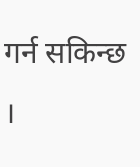गर्न सकिन्छ ।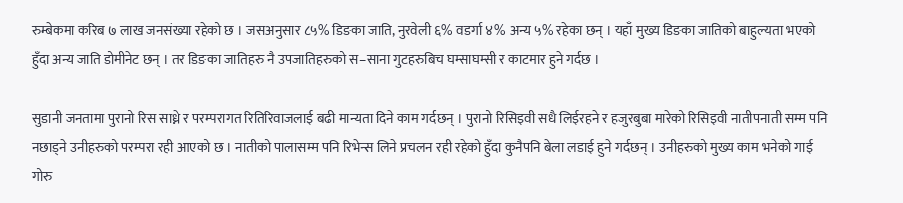रुम्बेकमा करिब ७ लाख जनसंख्या रहेको छ । जसअनुसार ८५% डिङका जाति, नुरवेली ६% वडर्गा ४% अन्य ५% रहेका छन् । यहाँ मुख्य डिङका जातिको बाहुल्यता भएको हुँदा अन्य जाति डोमीनेट छन् । तर डिङका जातिहरु नै उपजातिहरुको स–साना गुटहरुबिच घम्साघम्सी र काटमार हुने गर्दछ ।

सुडानी जनतामा पुरानो रिस साध्ने र परम्परागत रितिरिवाजलाई बढी मान्यता दिने काम गर्दछन् । पुरानो रिसिइवी सधै लिईरहने र हजुरबुबा मारेको रिसिइवी नातीपनाती सम्म पनि नछाड्ने उनीहरुको परम्परा रही आएको छ । नातीको पालासम्म पनि रिभेन्स लिने प्रचलन रही रहेको हुँदा कुनैपनि बेला लडाई हुने गर्दछन् । उनीहरुको मुख्य काम भनेको गाई गोरु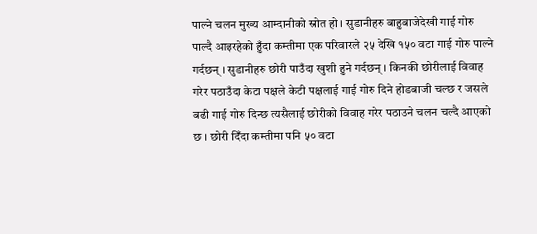पाल्ने चलन मुख्य आम्दानीको स्रोत हो । सुडानीहरु बाहुबाजेदेखी गाई गोरु पाल्दै आइरहेको हुँदा कम्तीमा एक परिवारले २५ देखि १५० वटा गाई गोरु पाल्ने गर्दछन् । सुडानीहरु छोरी पाउँदा खुशी हुने गर्दछन् । किनकी छोरीलाई विवाह गरेर पठाउँदा केटा पक्षले केटी पक्षलाई गाई गोरु दिने होडबाजी चल्छ र जसले बढी गाई गोरु दिन्छ त्यसैलाई छोरीको विवाह गरेर पठाउने चलन चल्दै आएको छ । छोरी दिँदा कम्तीमा पनि ५० वटा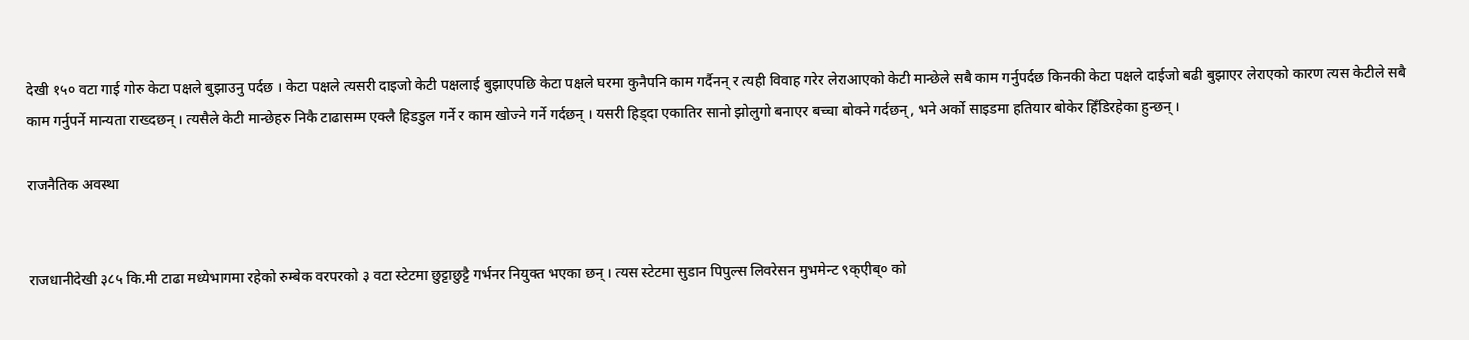देखी १५० वटा गाई गोरु केटा पक्षले बुझाउनु पर्दछ । केटा पक्षले त्यसरी दाइजो केटी पक्षलाई बुझाएपछि केटा पक्षले घरमा कुनैपनि काम गर्दैनन् र त्यही विवाह गरेर लेराआएको केटी मान्छेले सबै काम गर्नुपर्दछ किनकी केटा पक्षले दाईजो बढी बुझाएर लेराएको कारण त्यस केटीले सबै काम गर्नुपर्ने मान्यता राख्दछन् । त्यसैले केटी मान्छेहरु निकै टाढासम्म एक्लै हिडडुल गर्ने र काम खोज्ने गर्ने गर्दछन् । यसरी हिड्दा एकातिर सानो झोलुगो बनाएर बच्चा बोक्ने गर्दछन्, भने अर्को साइडमा हतियार बोकेर हिँडिरहेका हुन्छन् ।

राजनैतिक अवस्था


राजधानीदेखी ३८५ कि.मी टाढा मध्येभागमा रहेको रुम्बेक वरपरको ३ वटा स्टेटमा छुट्टाछुट्टै गर्भनर नियुक्त भएका छन् । त्यस स्टेटमा सुडान पिपुल्स लिवरेसन मुभमेन्ट ९क्एीब्० को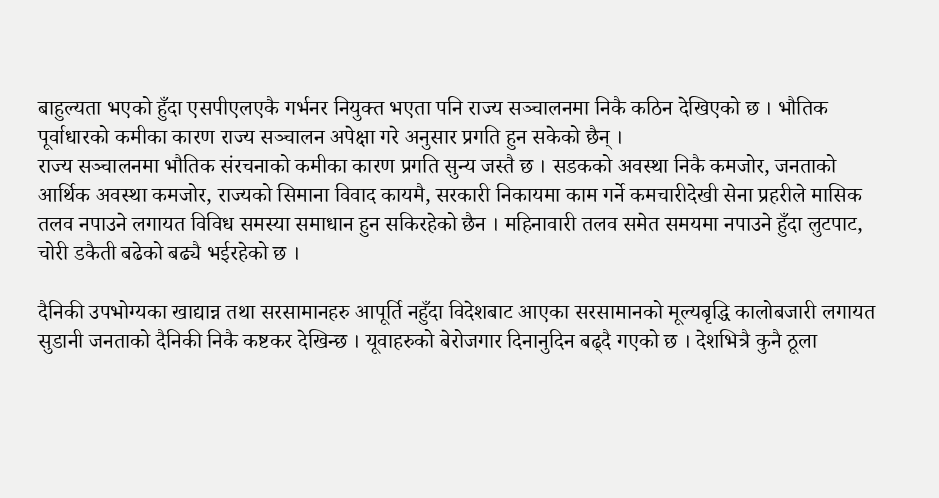बाहुल्यता भएको हुँदा एसपीएलएकै गर्भनर नियुक्त भएता पनि राज्य सञ्चालनमा निकै कठिन देखिएको छ । भौतिक पूर्वाधारको कमीका कारण राज्य सञ्चालन अपेक्षा गरे अनुसार प्रगति हुन सकेको छैन् ।
राज्य सञ्चालनमा भौतिक संरचनाको कमीका कारण प्रगति सुन्य जस्तै छ । सडकको अवस्था निकै कमजोर, जनताको आर्थिक अवस्था कमजोर, राज्यको सिमाना विवाद कायमै, सरकारी निकायमा काम गर्ने कमचारीदेखी सेना प्रहरीले मासिक तलव नपाउने लगायत विविध समस्या समाधान हुन सकिरहेको छैन । महिनावारी तलव समेत समयमा नपाउने हुँदा लुटपाट, चोरी डकैती बढेको बढ्यै भईरहेको छ ।

दैनिकी उपभोग्यका खाद्यान्न तथा सरसामानहरु आपूर्ति नहुँदा विदेशबाट आएका सरसामानको मूल्यबृद्धि कालोबजारी लगायत सुडानी जनताको दैनिकी निकै कष्टकर देखिन्छ । यूवाहरुको बेरोजगार दिनानुदिन बढ्दै गएको छ । देशभित्रै कुनै ठूला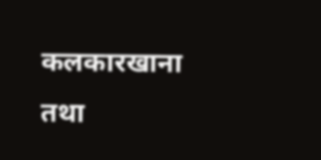कलकारखाना तथा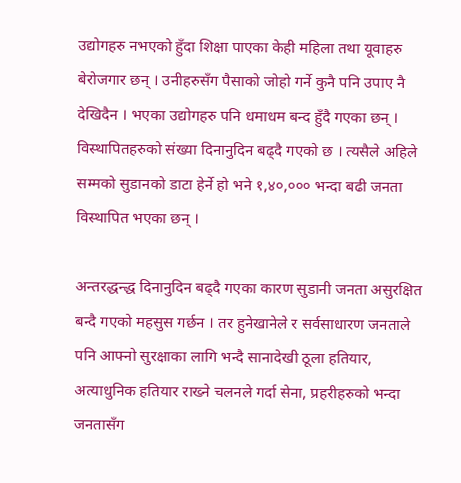उद्योगहरु नभएको हुँदा शिक्षा पाएका केही महिला तथा यूवाहरु बेरोजगार छन् । उनीहरुसँग पैसाको जोहो गर्ने कुनै पनि उपाए नै देखिदैन । भएका उद्योगहरु पनि धमाधम बन्द हुँदै गएका छन् । विस्थापितहरुको संख्या दिनानुदिन बढ्दै गएको छ । त्यसैले अहिले सम्मको सुडानको डाटा हेर्ने हो भने १,४०,००० भन्दा बढी जनता विस्थापित भएका छन् ।

अन्तरद्धन्द्ध दिनानुदिन बढ्दै गएका कारण सुडानी जनता असुरक्षित बन्दै गएको महसुस गर्छन । तर हुनेखानेले र सर्वसाधारण जनताले पनि आफ्नो सुरक्षाका लागि भन्दै सानादेखी ठूला हतियार, अत्याधुनिक हतियार राख्ने चलनले गर्दा सेना, प्रहरीहरुको भन्दा जनतासँग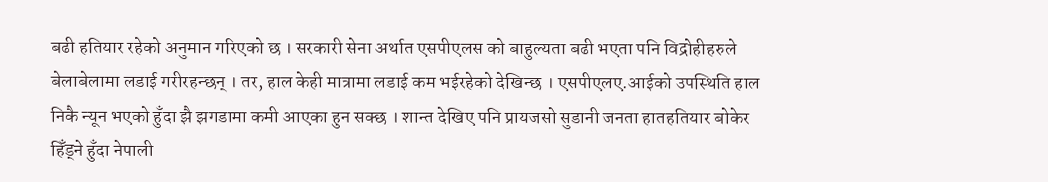बढी हतियार रहेको अनुमान गरिएको छ । सरकारी सेना अर्थात एसपीएलस को बाहुल्यता बढी भएता पनि विद्रोहीहरुले बेलाबेलामा लडाई गरीरहन्छन् । तर, हाल केही मात्रामा लडाई कम भईरहेको देखिन्छ । एसपीएलए.आईको उपस्थिति हाल निकै न्यून भएको हुँदा झै झगडामा कमी आएका हुन सक्छ । शान्त देखिए पनि प्रायजसो सुडानी जनता हातहतियार बोकेर हिँड्ने हुँदा नेपाली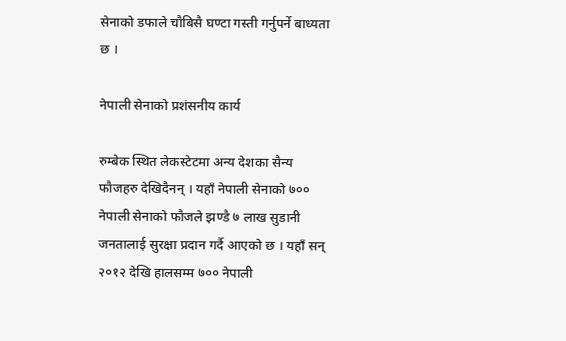सेनाको डफाले चौबिसै घण्टा गस्ती गर्नुपर्ने बाध्यता छ ।

नेपाली सेनाको प्रशंसनीय कार्य

रुम्बेक स्थित लेकस्टेटमा अन्य देशका सैन्य फौजहरु देखिदैनन् । यहाँ नेपाली सेनाको ७०० नेपाली सेनाको फौजले झण्डै ७ लाख सुडानी जनतालाई सुरक्षा प्रदान गर्दै आएको छ । यहाँ सन् २०१२ देखि हालसम्म ७०० नेपाली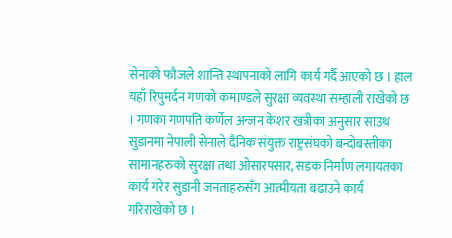सेनाको फौजले शान्ति स्थापनाको लागि कार्य गर्दै आएको छ । हाल यहाँ रिपुमर्दन गणको कमाण्डले सुरक्षा व्यवस्था सम्हाली राखेको छ । गणका गणपति कर्णेल अन्जन केशर खत्रीका अनुसार साउथ सुडानमा नेपाली सेनाले दैनिक संयुक्त राष्ट्रसंघको बन्दोबस्तीका सामानहरुको सुरक्षा तथा ओसारपसार, सडक निर्माण लगायतका कार्य गरेर सुडानी जनताहरुसँग आत्मीयता बढाउने कार्य गरिराखेको छ ।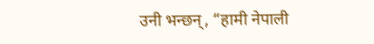उनी भन्छन्, “हामी नेपाली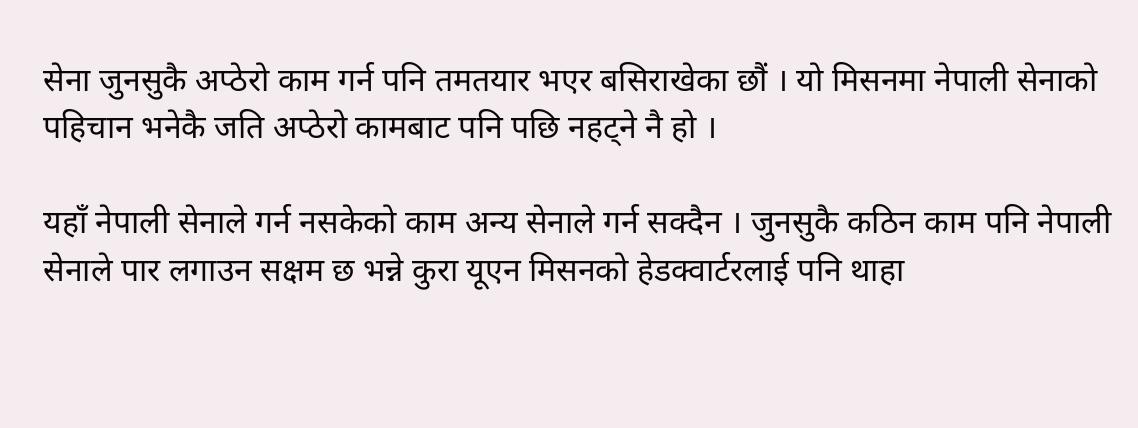सेना जुनसुकै अप्ठेरो काम गर्न पनि तमतयार भएर बसिराखेका छौं । यो मिसनमा नेपाली सेनाको पहिचान भनेकै जति अप्ठेरो कामबाट पनि पछि नहट्ने नै हो ।

यहाँ नेपाली सेनाले गर्न नसकेको काम अन्य सेनाले गर्न सक्दैन । जुनसुकै कठिन काम पनि नेपाली सेनाले पार लगाउन सक्षम छ भन्ने कुरा यूएन मिसनको हेडक्वार्टरलाई पनि थाहा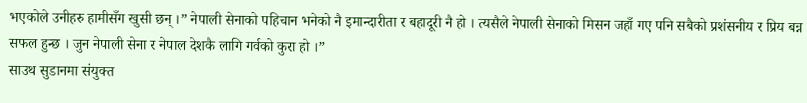भएकोले उनीहरु हामीसँग खुसी छन् ।” नेपाली सेनाको पहिचान भनेको नै इमान्दारीता र बहादूरी नै हो । त्यसैले नेपाली सेनाको मिसन जहाँ गए पनि सबैको प्रशंसनीय र प्रिय बन्न सफल हुन्छ । जुन नेपाली सेना र नेपाल देशकै लागि गर्वको कुरा हो ।”
साउथ सुडानमा संयुक्त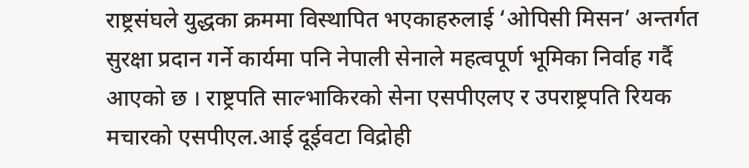राष्ट्रसंघले युद्धका क्रममा विस्थापित भएकाहरुलाई ‘ओपिसी मिसन’ अन्तर्गत सुरक्षा प्रदान गर्ने कार्यमा पनि नेपाली सेनाले महत्वपूर्ण भूमिका निर्वाह गर्दै आएको छ । राष्ट्रपति साल्भाकिरको सेना एसपीएलए र उपराष्ट्रपति रियक मचारको एसपीएल.आई दूईवटा विद्रोही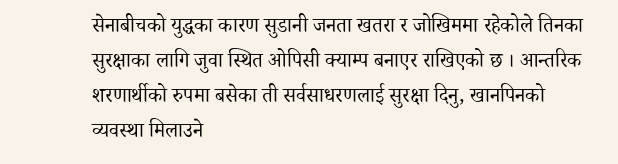सेनाबीचको युद्धका कारण सुडानी जनता खतरा र जोखिममा रहेकोले तिनका सुरक्षाका लागि जुवा स्थित ओपिसी क्याम्प बनाएर राखिएको छ । आन्तरिक शरणार्थीको रुपमा बसेका ती सर्वसाधरणलाई सुरक्षा दिनु, खानपिनको व्यवस्था मिलाउने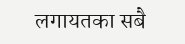लगायतका सबै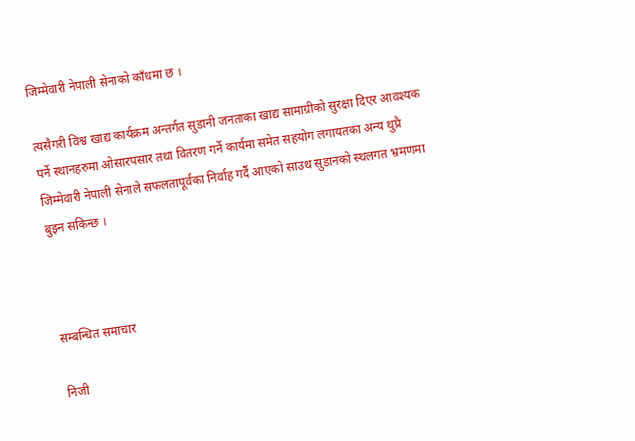जिम्मेवारी नेपाली सेनाको काँधमा छ ।

त्यसैगरी विश्व खाद्य कार्यक्रम अन्तर्गत सुडानी जनताका खाद्य सामाग्रीको सुरक्षा दिएर आवश्यक पर्ने स्थानहरुमा ओसारपसार तथा वितरण गर्ने कार्यमा समेत सहयोग लगायतका अन्य थुप्रै जिम्मेवारी नेपाली सेनाले सफलतापूर्वका निर्वाह गर्दै आएको साउथ सुडानको स्थलगत भ्रमणमा बुझ्न सकिन्छ ।



सम्बन्धित समाचार

निजी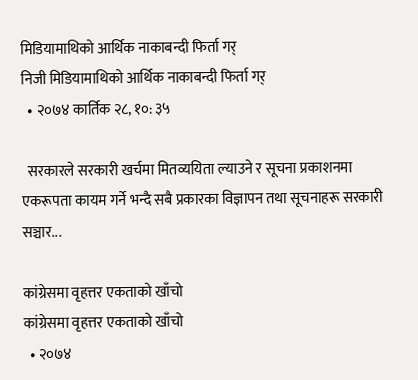मिडियामाथिको आर्थिक नाकाबन्दी फिर्ता गर्
निजी मिडियामाथिको आर्थिक नाकाबन्दी फिर्ता गर्
  • २०७४ कार्तिक २८, १०: ३५

  सरकारले सरकारी खर्चमा मितव्ययिता ल्याउने र सूचना प्रकाशनमा एकरूपता कायम गर्ने भन्दै सबै प्रकारका विज्ञापन तथा सूचनाहरू सरकारी सञ्चार...

कांग्रेसमा वृहत्तर एकताको खाँचो
कांग्रेसमा वृहत्तर एकताको खाँचो
  • २०७४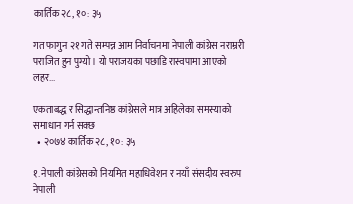कार्तिक २८, १०: ३५

गत फागुन २१ गते सम्पन्न आम निर्वाचनमा नेपाली कांग्रेस नराम्ररी पराजित हुन पुग्यो । यो पराजयका पछाडि रास्वपामा आएको लहर...

एकताबद्ध र सिद्धान्तनिष्ठ कांग्रेसले मात्र अहिलेका समस्याको समाधान गर्न सक्छ
  • २०७४ कार्तिक २८, १०: ३५

१. नेपाली कांग्रेसको नियमित महाधिवेशन र नयाँ संसदीय स्वरुप नेपाली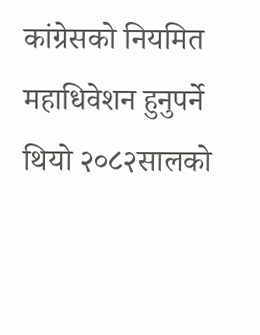कांग्रेसको नियमित महाधिवेशन हुनुपर्ने थियो २०८२सालको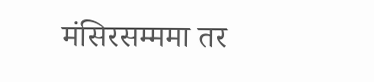मंसिरसम्ममा तर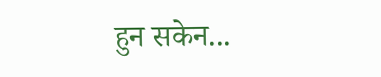हुन सकेन...